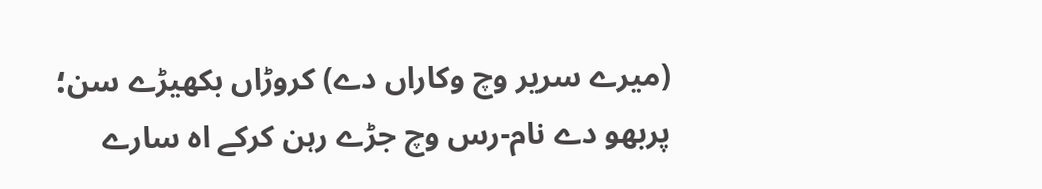(میرے سریر وچ وکاراں دے) کروڑاں بکھیڑے سن؛
پربھو دے نام-رس وچ جڑے رہن کرکے اہ سارے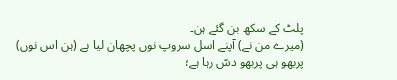پلٹ کے سکھ بن گئے ہن۔
(میرے من نے) آپنے اسل سروپ نوں پچھان لیا ہے (ہن اس نوں) پربھو ہی پربھو دسّ رہا ہے؛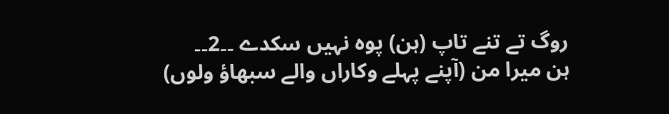روگ تے تنے تاپ (ہن) پوہ نہیں سکدے ۔۔2۔۔
ہن میرا من (آپنے پہلے وکاراں والے سبھاؤ ولوں)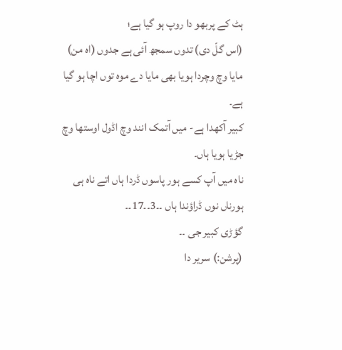ہٹ کے پربھو دا روپ ہو گیا ہے؛
(اس گلّ دی) تدوں سمجھ آئی ہے جدوں (اہ من) مایا وچ وچردا ہویا بھی مایا دے موہ توں اچا ہو گیا ہے۔
کبیر آکھدا ہے- میں آتمک انند وچ اڈول اوستھا وچ جڑیا ہویا ہاں۔
ناہ میں آپ کسے ہور پاسوں ڈردا ہاں اتے ناہ ہی ہورناں نوں ڈراؤندا ہاں ۔۔3۔۔17۔۔
گؤڑی کبیر جی ۔۔
(پرشن:) سریر دا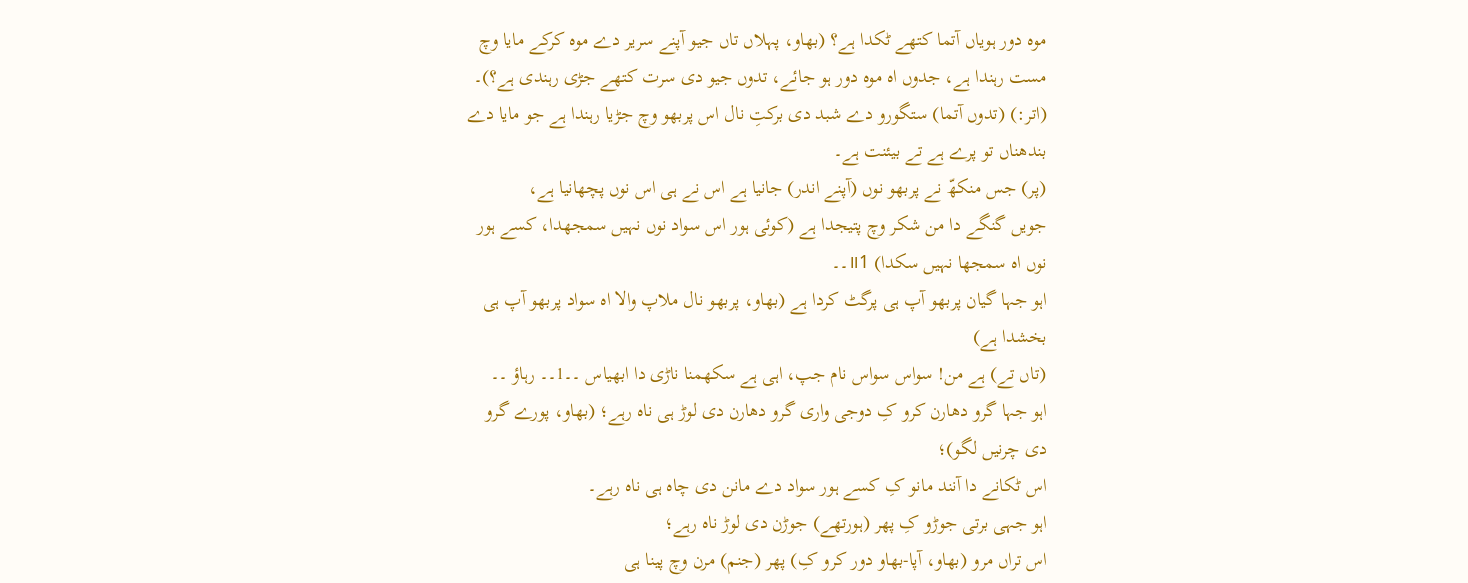موہ دور ہویاں آتما کتھے ٹکدا ہے؟ (بھاو، پہلاں تاں جیو آپنے سریر دے موہ کرکے مایا وچ مست رہندا ہے، جدوں اہ موہ دور ہو جائے، تدوں جیو دی سرت کتھے جڑی رہندی ہے؟)۔
(اتر:) (تدوں آتما) ستگورو دے شبد دی برکتِ نال اس پربھو وچ جڑیا رہندا ہے جو مایا دے بندھناں تو پرے ہے تے بیئنت ہے۔
(پر) جس منکھّ نے پربھو نوں (آپنے اندر) جانیا ہے اس نے ہی اس نوں پچھانیا ہے،
جویں گنگے دا من شکر وچ پتیجدا ہے (کوئی ہور اس سواد نوں نہیں سمجھدا، کسے ہور نوں اہ سمجھا نہیں سکدا) ॥1۔۔
اہو جہا گیان پربھو آپ ہی پرگٹ کردا ہے (بھاو، پربھو نال ملاپ والا اہ سواد پربھو آپ ہی بخشدا ہے)
(تاں تے) ہے من! سواس سواس نام جپ، اہی ہے سکھمنا ناڑی دا ابھیاس ۔۔1۔۔ رہاؤ ۔۔
اہو جہا گرو دھارن کرو کِ دوجی واری گرو دھارن دی لوڑ ہی ناہ رہے؛ (بھاو، پورے گرو دی چرنیں لگو)؛
اس ٹکانے دا آنند مانو کِ کسے ہور سواد دے مانن دی چاہ ہی ناہ رہے۔
اہو جہی برتی جوڑو کِ پھر (ہورتھے) جوڑن دی لوڑ ناہ رہے؛
اس تراں مرو (بھاو، آپا-بھاو دور کرو کِ) پھر (جنم) مرن وچ پینا ہی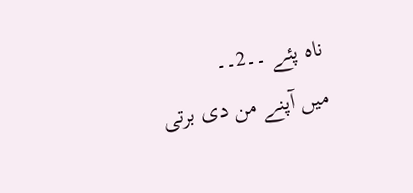ناہ پئے ۔۔2۔۔
میں آپنے من دی برتی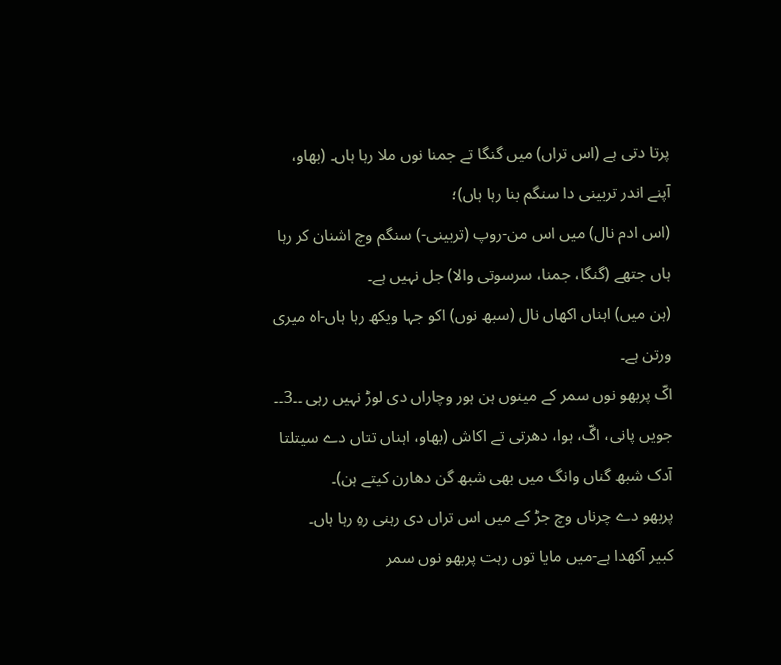پرتا دتی ہے (اس تراں) میں گنگا تے جمنا نوں ملا رہا ہاں۔ (بھاو، آپنے اندر تربینی دا سنگم بنا رہا ہاں)؛
(اس ادم نال) میں اس من-روپ (تربینی-) سنگم وچ اشنان کر رہا ہاں جتھے (گنگا، جمنا، سرسوتی والا) جل نہیں ہے۔
(ہن میں) اہناں اکھاں نال (سبھ نوں) اکو جہا ویکھ رہا ہاں-اہ میری ورتن ہے۔
اکّ پربھو نوں سمر کے مینوں ہن ہور وچاراں دی لوڑ نہیں رہی ۔۔3۔۔
جویں پانی، اگّ، ہوا، دھرتی تے اکاش (بھاو، اہناں تتاں دے سیتلتا آدک شبھ گناں وانگ میں بھی شبھ گن دھارن کیتے ہن)۔
پربھو دے چرناں وچ جڑ کے میں اس تراں دی رہنی رہِ رہا ہاں۔
کبیر آکھدا ہے-میں مایا توں رہت پربھو نوں سمر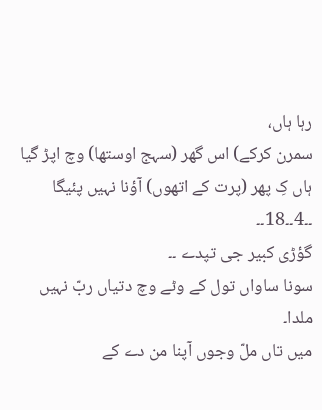رہا ہاں،
سمرن کرکے) اس گھر (سہج اوستھا) وچ اپڑ گیا ہاں کِ پھر (پرت کے اتھوں) آؤنا نہیں پئیگا ۔۔4۔۔18۔۔
گؤڑی کبیر جی تپدے ۔۔
سونا ساواں تول کے وٹے وچ دتیاں ربّ نہیں ملدا۔
میں تاں ملّ وجوں آپنا من دے کے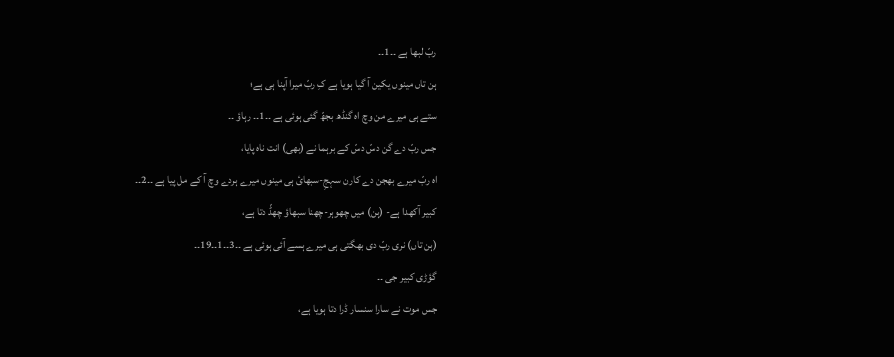ربّ لبھا ہے ۔۔1۔۔
ہن تاں مینوں یکین آ گیا ہویا ہے کِ ربّ میرا آپنا ہی ہے؛
ستے ہی میرے من وچ اہ گنڈھ بجھّ گئی ہوئی ہے ۔۔1۔۔ رہاؤ ۔۔
جس ربّ دے گن دسّ دسّ کے برہما نے (بھی) انت ناہ پایا،
اہ ربّ میرے بھجن دے کارن سہجِ-سبھائ ہی مینوں میرے ہردے وچ آ کے مل پیا ہے ۔۔2۔۔
کبیر آکھدا ہے- (ہن) میں چھوہر-چھنا سبھاؤ چھڈّ دتا ہے،
(ہن تاں) نری ربّ دی بھگتی ہی میرے ہسے آئی ہوئی ہے ۔۔3۔۔1۔۔19۔۔
گؤڑی کبیر جی ۔۔
جس موت نے سارا سنسار ڈرا دتا ہویا ہے،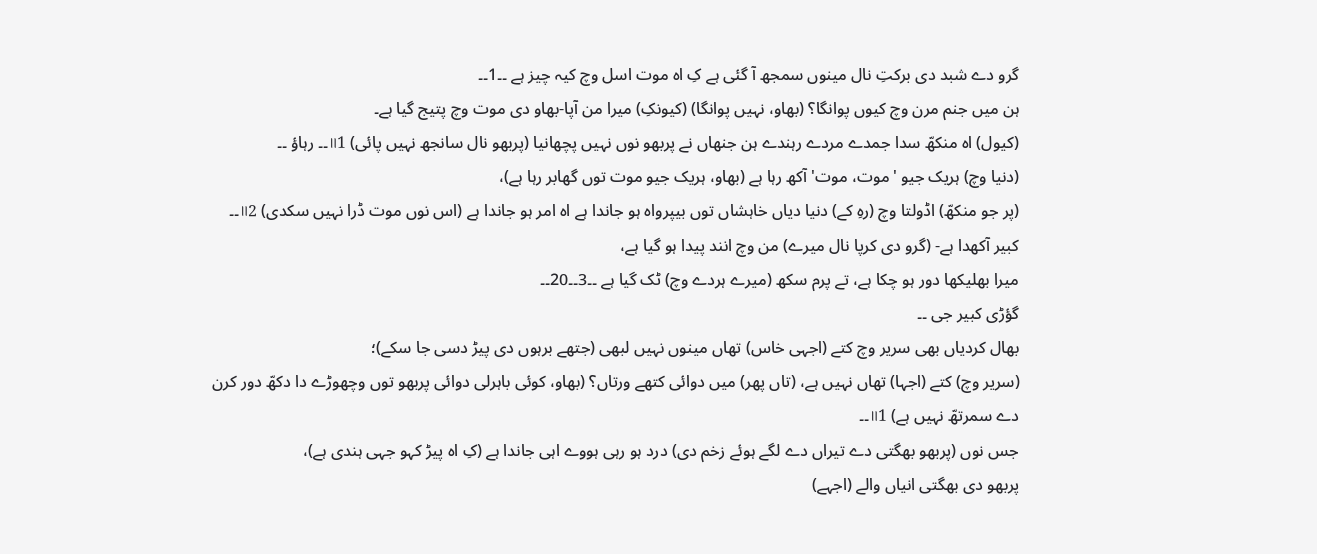گرو دے شبد دی برکتِ نال مینوں سمجھ آ گئی ہے کِ اہ موت اسل وچ کیہ چیز ہے ۔۔1۔۔
ہن میں جنم مرن وچ کیوں پوانگا؟ (بھاو، نہیں پوانگا) (کیونکِ) میرا من آپا-بھاو دی موت وچ پتیج گیا ہے۔
(کیول) اہ منکھّ سدا جمدے مردے رہندے ہن جنھاں نے پربھو نوں نہیں پچھانیا (پربھو نال سانجھ نہیں پائی) ॥1۔۔ رہاؤ ۔۔
(دنیا وچ) ہریک جیو 'موت، موت' آکھ رہا ہے (بھاو، ہریک جیو موت توں گھابر رہا ہے)،
(پر جو منکھّ) اڈولتا وچ (رہِ کے) دنیا دیاں خاہشاں توں بیپرواہ ہو جاندا ہے اہ امر ہو جاندا ہے (اس نوں موت ڈرا نہیں سکدی) ॥2۔۔
کبیر آکھدا ہے- (گرو دی کرپا نال میرے) من وچ انند پیدا ہو گیا ہے،
میرا بھلیکھا دور ہو چکا ہے، تے پرم سکھ (میرے ہردے وچ) ٹک گیا ہے ۔۔3۔۔20۔۔
گؤڑی کبیر جی ۔۔
بھال کردیاں بھی سریر وچ کتے (اجہی خاس) تھاں مینوں نہیں لبھی (جتھے برہوں دی پیڑ دسی جا سکے)؛
(سریر وچ) کتے (اجہا) تھاں نہیں ہے، (تاں پھر) میں دوائی کتھے ورتاں؟ (بھاو، کوئی باہرلی دوائی پربھو توں وچھوڑے دا دکھّ دور کرن دے سمرتھّ نہیں ہے) ॥1۔۔
جس نوں (پربھو بھگتی دے تیراں دے لگے ہوئے زخم دی) درد ہو رہی ہووے اہی جاندا ہے (کِ اہ پیڑ کہو جہی ہندی ہے)،
پربھو دی بھگتی انیاں والے (اجہے)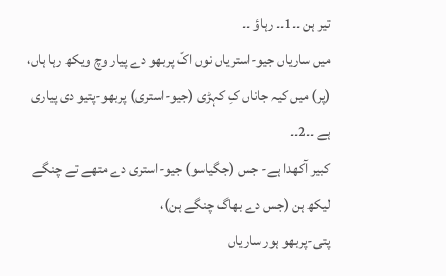تیر ہن ۔۔1۔۔ رہاؤ ۔۔
میں ساریاں جیو-استریاں نوں اکّ پربھو دے پیار وچ ویکھ رہا ہاں،
(پر) میں کیہ جاناں کِ کہڑی (جیو-استری) پربھو-پتیو دی پیاری ہے ۔۔2۔۔
کبیر آکھدا ہے- جس (جگیاسو) جیو-استری دے متھے تے چنگے لیکھ ہن (جس دے بھاگ چنگے ہن)،
پتی-پربھو ہور ساریاں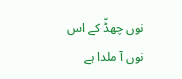نوں چھڈّ کے اس نوں آ ملدا ہے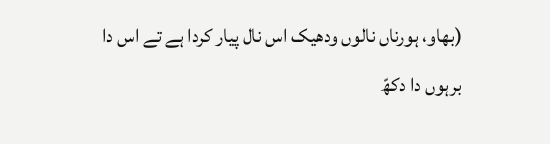(بھاو، ہورناں نالوں ودھیک اس نال پیار کردا ہے تے اس دا برہوں دا دکھّ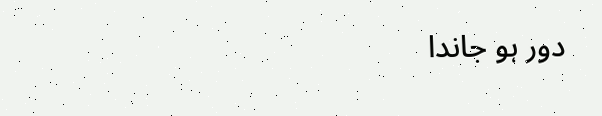دور ہو جاندا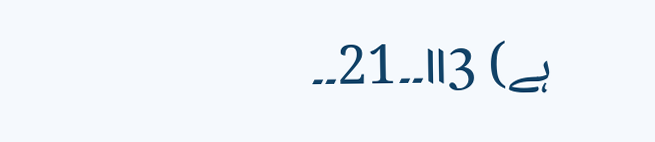ہے) ॥3۔۔21۔۔